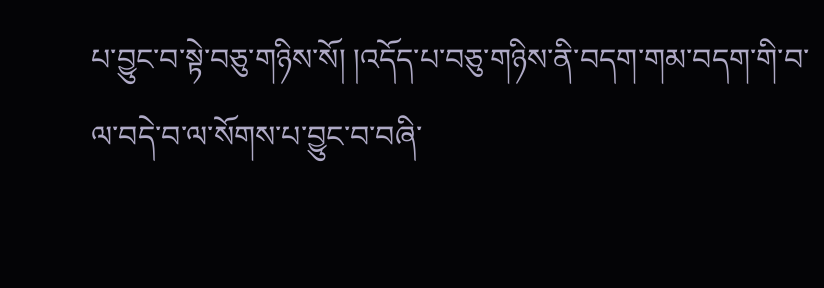པ་བྱུང་བ་སྟེ་བཅུ་གཉིས་སོ། །འདོད་པ་བཅུ་གཉིས་ནི་བདག་གམ་བདག་གི་བ་ལ་བདེ་བ་ལ་སོགས་པ་བྱུང་བ་བཞི་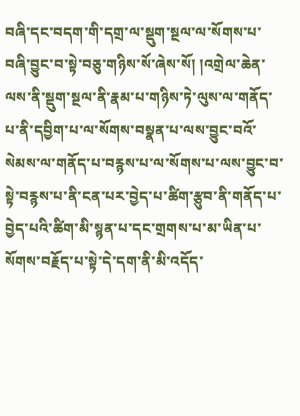བཞི་དང་བདག་གི་དགྲ་ལ་སྡུག་སྔལ་ལ་སོགས་པ་བཞི་བྱུང་བ་སྟེ་བཅུ་གཉིས་སོ་ཞེས་སོ། །འགྲེལ་ཆེན་ལས་ནི་སྡུག་སྔལ་ནི་རྣམ་པ་གཉིས་ཏེ་ལུས་ལ་གནོད་པ་ནི་དབྱིག་པ་ལ་སོགས་བསྣན་པ་ལས་བྱུང་བའོ་སེམས་ལ་གནོད་པ་བརྙས་པ་ལ་སོགས་པ་ལས་བྱུང་བ་སྟེ་བརྙས་པ་ནི་ངན་པར་བྱེད་པ་ཚིག་རྩུབ་ནི་གནོད་པ་བྱེད་པའི་ཚིག་མི་སྙན་པ་དང་གྲགས་པ་མ་ཡིན་པ་སོགས་བརྗོད་པ་སྟེ་དེ་དག་ནི་མི་འདོད་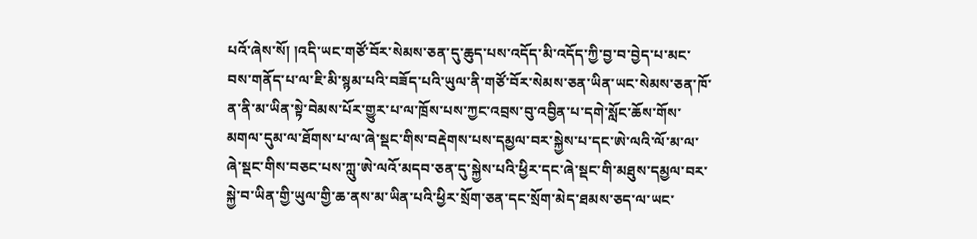པའོ་ཞེས་སོ། །འདི་ཡང་གཙོ་བོར་སེམས་ཅན་དུ་ཆུད་པས་འདོད་མི་འདོད་ཀྱི་བྱ་བ་བྱེད་པ་མང་བས་གནོད་པ་ལ་ཇི་མི་སྙམ་པའི་བཟོད་པའི་ཡུལ་ནི་གཙོ་བོར་སེམས་ཅན་ཡིན་ཡང་སེམས་ཅན་ཁོ་ན་ནི་མ་ཡིན་སྟེ་བེམས་པོར་གྱུར་པ་ལ་ཁྲོས་པས་ཀྱང་འབྲས་བུ་འབྱིན་པ་དགེ་སློང་ཆོས་གོས་མགལ་དུམ་ལ་ཐོགས་པ་ལ་ཞེ་སྡང་གིས་བརྡེགས་པས་དམྱལ་བར་སྐྱེས་པ་དང་ཨེ་ལའི་ལོ་མ་ལ་ཞེ་སྡང་གིས་བཅང་པས་ཀླུ་ཨེ་ལའོ་མདབ་ཅན་དུ་སྐྱེས་པའི་ཕྱིར་དང་ཞེ་སྡང་གི་མཐུས་དམྱལ་བར་སྐྱེ་བ་ཡིན་གྱི་ཡུལ་གྱི་ཆ་ནས་མ་ཡིན་པའི་ཕྱིར་སྲོག་ཅན་དང་སྲོག་མེད་ཐམས་ཅད་ལ་ཡང་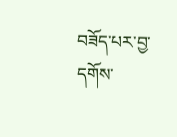བཟོད་པར་བྱ་དགོས་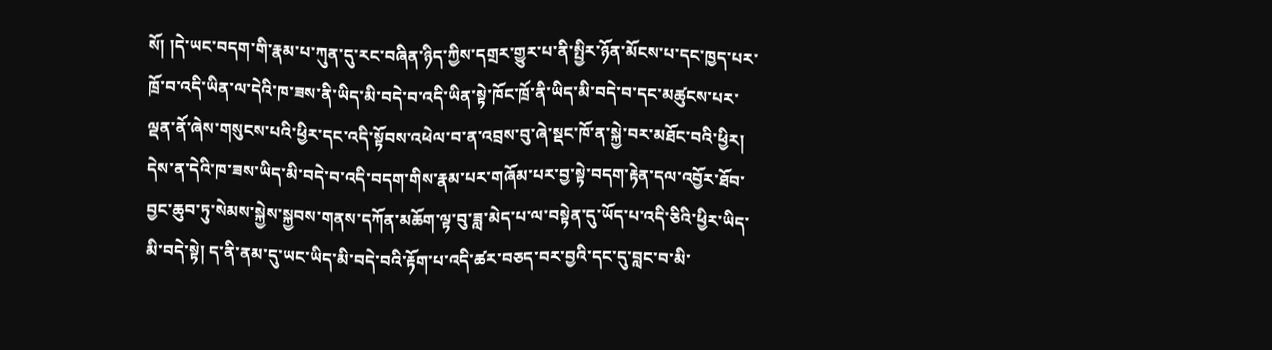སོ། །དེ་ཡང་བདག་གི་རྣམ་པ་ཀུན་དུ་རང་བཞིན་ཉིད་ཀྱིས་དགྲར་གྱུར་པ་ནི་སྤྱིར་ཉོན་མོངས་པ་དང་ཁྱད་པར་ཁྲོ་བ་འདི་ཡིན་ལ་དེའི་ཁ་ཟས་ནི་ཡིད་མི་བདེ་བ་འདི་ཡིན་སྟེ་ཁོང་ཁྲོ་ནི་ཡིད་མི་བདེ་བ་དང་མཚུངས་པར་ལྡན་ནོ་ཞེས་གསུངས་པའི་ཕྱིར་དང་འདི་སྟོབས་འཕེལ་བ་ན་འབྲས་བུ་ཞེ་སྡང་ཁོ་ན་སྐྱེ་བར་མཐོང་བའི་ཕྱིར། དེས་ན་དེའི་ཁ་ཟས་ཡིད་མི་བདེ་བ་འདི་བདག་གིས་རྣམ་པར་གཞོམ་པར་བྱ་སྟེ་བདག་རྟེན་དལ་འབྱོར་ཐོབ་བྱང་ཆུབ་ཏུ་སེམས་སྐྱེས་སྐྱབས་གནས་དཀོན་མཆོག་ལྟ་བུ་ཟླ་མེད་པ་ལ་བསྟེན་དུ་ཡོད་པ་འདི་ཅིའི་ཕྱིར་ཡིད་མི་བདེ་སྟེ། ད་ནི་ནམ་དུ་ཡང་ཡིད་མི་བདེ་བའི་རྟོག་པ་འདི་ཚར་བཅད་བར་བྱའི་དང་དུ་བླང་བ་མི་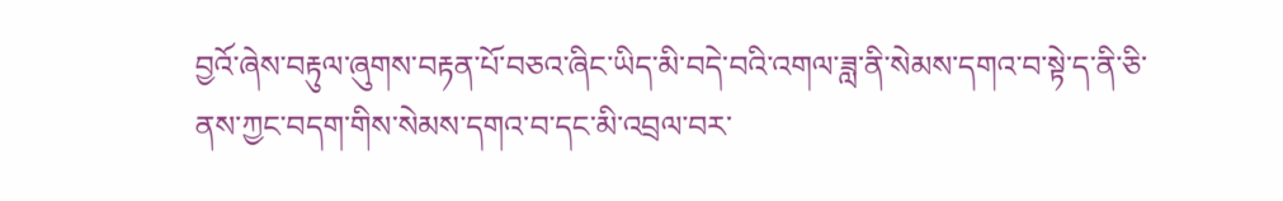བྱའོ་ཞེས་བརྟུལ་ཞུགས་བརྟན་པོ་བཅའ་ཞིང་ཡིད་མི་བདེ་བའི་འགལ་ཟླ་ནི་སེམས་དགའ་བ་སྟེ་ད་ནི་ཅི་ནས་ཀྱང་བདག་གིས་སེམས་དགའ་བ་དང་མི་འབྲལ་བར་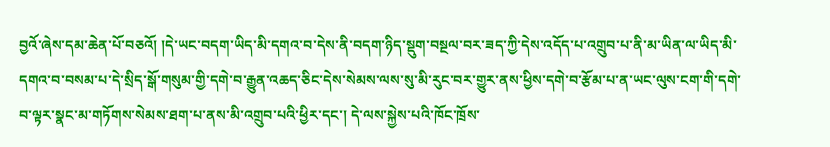བྱའོ་ཞེས་དམ་ཆེན་པོ་བཅའོ། །དེ་ཡང་བདག་ཡིད་མི་དགའ་བ་དེས་ནི་བདག་ཉིད་སྡུག་བསྔལ་བར་ཟད་ཀྱི་དེས་འདོད་པ་འགྲུབ་པ་ནི་མ་ཡིན་ལ་ཡིད་མི་དགའ་བ་བསམ་པ་དེ་སྲིད་སྒོ་གསུམ་གྱི་དགེ་བ་རྒྱུན་འཆད་ཅིང་དེས་སེམས་ལས་སུ་མི་རུང་བར་གྱུར་ནས་ཕྱིས་དགེ་བ་རྩོམ་པ་ན་ཡང་ལུས་ངག་གི་དགེ་བ་ལྟར་སྣང་མ་གཏོགས་སེམས་ཐག་པ་ནས་མི་འགྲུབ་པའི་ཕྱིར་དང་། དེ་ལས་སྐྱེས་པའི་ཁོང་ཁྲོས་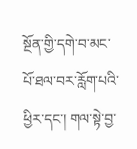སྔོན་གྱི་དགེ་བ་མང་པོ་ཐལ་བར་རློག་པའི་ཕྱིར་དང་། གལ་སྟེ་བྱ་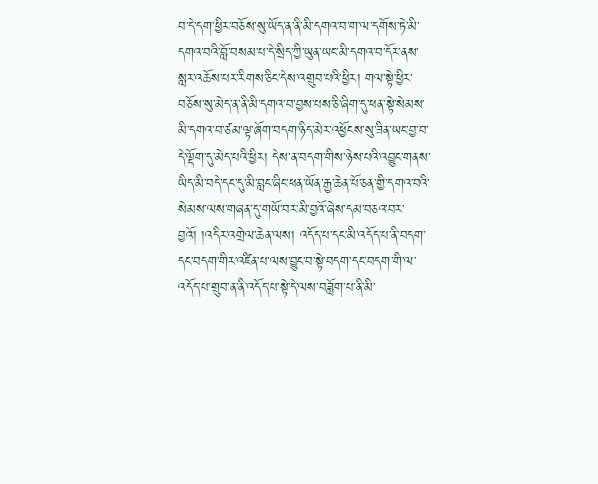བ་དེ་དག་ཕྱིར་བཅོས་སུ་ཡོད་ན་ནི་མི་དགའ་བ་ག་ལ་དགོས་ཏེ་མི་དགའ་བའི་བློ་བསམ་པ་དེ་སྲིད་ཀྱི་ཡུན་ཡང་མི་དགའ་བ་དོར་ནས་སླར་འཆོས་པར་རིགས་ཅིང་དེས་འགྲུབ་པའི་ཕྱིར། གལ་སྟེ་ཕྱིར་བཅོས་སུ་མེད་ན་ནི་མི་དགའ་བ་བྱས་པས་ཅི་ཞིག་དུ་ཕན་སྟེ་སེམས་མི་དགའ་བ་ཙམ་ལྟ་ཞོག་བདག་ཉིད་མེར་འཕྱོངས་སུ་ཟིན་ཡང་བྱ་བ་དེ་ལྡོག་དུ་མེད་པའི་ཕྱིར། དེས་ན་བདག་གིས་ཉེས་པའི་འབྱུང་གནས་ཡིད་མི་བདེ་དང་དུ་མི་བླང་ཞིང་ཕན་ཡོན་རྒྱ་ཆེན་པོ་ཅན་གྱི་དགའ་བའི་སེམས་ལས་གཞན་དུ་གཡོ་བར་མི་བྱའོ་ཞེས་དམ་བཅའ་བར་བྱའོ། །འདིར་འགྲེལ་ཆེན་ལས། འདོད་པ་དང་མི་འདོད་པ་ནི་བདག་དང་བདག་གིར་འཛིན་པ་ལས་བྱུང་བ་སྟེ་བདག་དང་བདག་གི་ལ་འདོད་པ་གྲུབ་ན་ནི་འདོད་པ་སྟེ་དེ་ལས་བཟློག་པ་ནི་མི་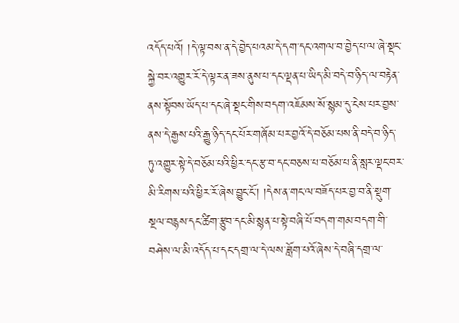འདོད་པའོ། །དེ་ལྟ་བས་ན་དེ་བྱེད་པའམ་དེ་དག་དང་འགལ་བ་བྱེད་པ་ལ་ཞེ་སྡང་སྐྱེ་བར་འགྱུར་རོ་དེ་ལྟར་ན་ཟས་ནུས་པ་དང་ལྡན་པ་ཡིད་མི་བདེ་བ་ཉིད་ལ་བརྟེན་ནས་སྟོབས་ཡོད་པ་དང་ཞེ་སྡང་གིས་བདག་འཇོམས་སོ་སྙམ་དུ་ངེས་པར་བྱས་ནས་དེ་རྒྱས་པའི་རྒྱུ་ཉིད་དང་པོར་གཞོམ་པར་བྱའོ་དེ་བཅོམ་པས་ནི་བདེ་བ་ཉིད་ཏུ་འགྱུར་སྟེ་དེ་བཅོམ་པའི་ཕྱིར་དང་རྩ་བ་དང་བཅས་པ་བཅོམ་པ་ནི་སླར་ལྡང་བར་མི་རིགས་པའི་ཕྱིར་རོ་ཞེས་བྱུང་ངོ་། །དེས་ན་གང་ལ་བཟོད་པར་བྱ་བ་ནི་སྡུག་སྔལ་བརྙས་དང་ཚིག་རྩུབ་དང་མི་སྙན་པ་སྟེ་བཞི་པོ་བདག་གམ་བདག་གི་བཤེས་ལ་མི་འདོད་པ་དང་དགྲ་ལ་དེ་ལས་ཟློག་པའོ་ཞེས་དེ་བཞི་དགྲ་ལ་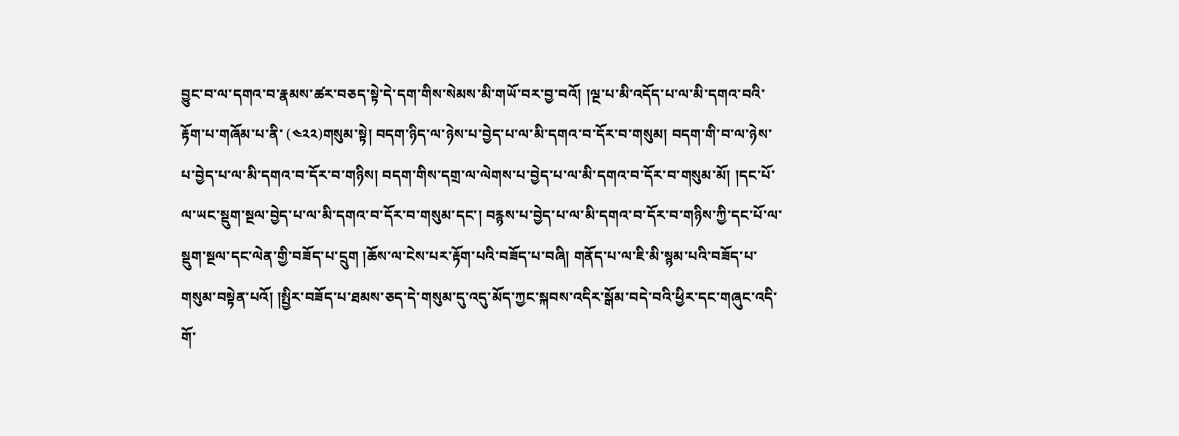བྱུང་བ་ལ་དགའ་བ་རྣམས་ཚར་བཅད་སྟེ་དེ་དག་གིས་སེམས་མི་གཡོ་བར་བྱ་བའོ། །ལྔ་པ་མི་འདོད་པ་ལ་མི་དགའ་བའི་རྟོག་པ་གཞོམ་པ་ནི་ (༤༢༢)གསུམ་སྟེ། བདག་ཉིད་ལ་ཉེས་པ་བྱེད་པ་ལ་མི་དགའ་བ་དོར་བ་གསུམ། བདག་གི་བ་ལ་ཉེས་པ་བྱེད་པ་ལ་མི་དགའ་བ་དོར་བ་གཉིས། བདག་གིས་དགྲ་ལ་ལེགས་པ་བྱེད་པ་ལ་མི་དགའ་བ་དོར་བ་གསུམ་མོ། །དང་པོ་ལ་ཡང་སྡུག་སྔལ་བྱེད་པ་ལ་མི་དགའ་བ་དོར་བ་གསུམ་དང་། བརྙས་པ་བྱེད་པ་ལ་མི་དགའ་བ་དོར་བ་གཉིས་ཀྱི་དང་པོ་ལ་སྡུག་སྔལ་དང་ལེན་གྱི་བཟོད་པ་དྲུག །ཆོས་ལ་ངེས་པར་རྟོག་པའི་བཟོད་པ་བཞི། གནོད་པ་ལ་ཇི་མི་སྙམ་པའི་བཟོད་པ་གསུམ་བསྟེན་པའོ། །སྤྱིར་བཟོད་པ་ཐམས་ཅད་དེ་གསུམ་དུ་འདུ་མོད་ཀྱང་སྐབས་འདིར་སྒོམ་བདེ་བའི་ཕྱིར་དང་གཞུང་འདི་གོ་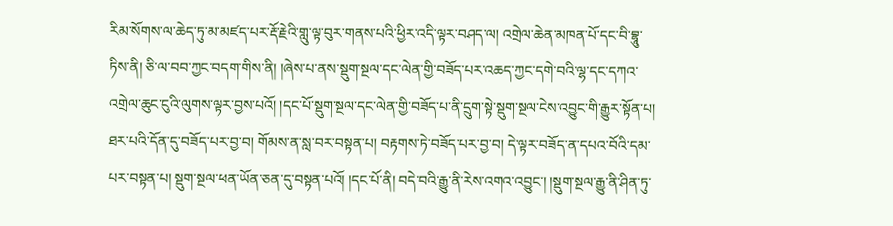རིམ་སོགས་ལ་ཆེད་ཏུ་མ་མཛད་པར་རྡོ་རྗེའི་གླུ་ལྟ་བུར་གནས་པའི་ཕྱིར་འདི་ལྟར་བཤད་ལ། འགྲེལ་ཆེན་མཁན་པོ་དང་བི་བྷཱུ་ཏིས་ནི། ཅི་ལ་བབ་ཀྱང་བདག་གིས་ནི། །ཞེས་པ་ནས་སྡུག་སྔལ་དང་ལེན་གྱི་བཟོད་པར་འཆད་ཀྱང་དགེ་བའི་ལྷ་དང་དཀའ་འགྲེལ་ཆུང་ངུའི་ལུགས་ལྟར་བྱས་པའོ། །དང་པོ་སྡུག་སྔལ་དང་ལེན་གྱི་བཟོད་པ་ནི་དྲུག་སྟེ་སྡུག་སྔལ་ངེས་འབྱུང་གི་རྒྱུར་སྟོན་པ། ཐར་པའི་དོན་དུ་བཟོད་པར་བྱ་བ། གོམས་ན་སླ་བར་བསྟན་པ། བརྟགས་ཏེ་བཟོད་པར་བྱ་བ། དེ་ལྟར་བཟོད་ན་དཔའ་བོའི་དམ་པར་བསྟན་པ། སྡུག་སྔལ་ཕན་ཡོན་ཅན་དུ་བསྟན་པའོ། །དང་པོ་ནི། བདེ་བའི་རྒྱུ་ནི་རེས་འགའ་འབྱུང་། །སྡུག་སྔལ་རྒྱུ་ནི་ཤིན་ཏུ་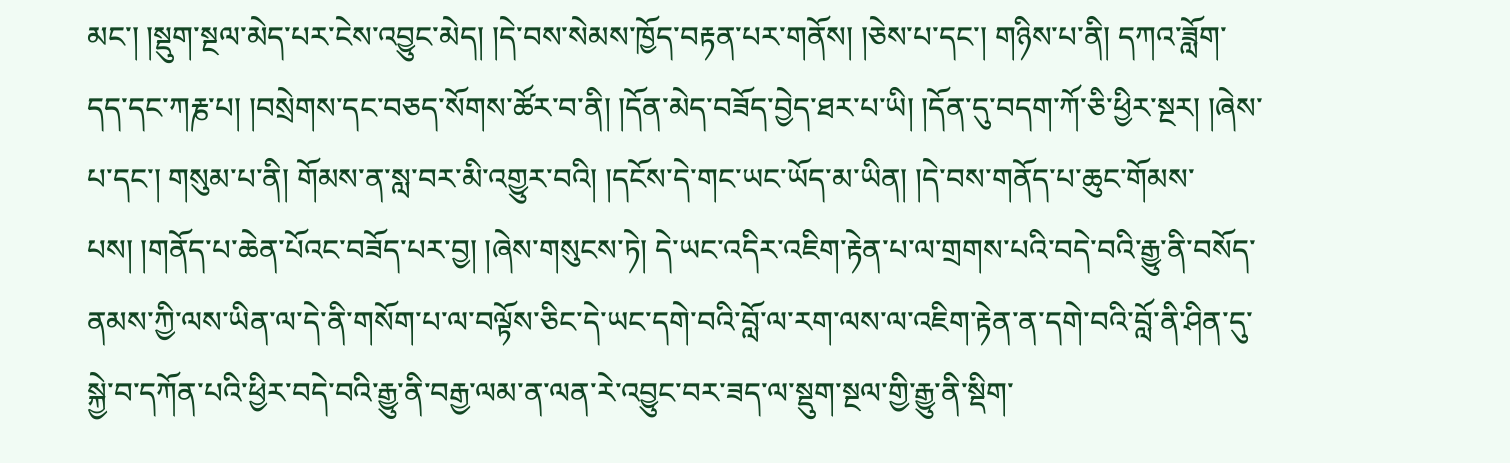མང་། །སྡུག་སྔལ་མེད་པར་ངེས་འབྱུང་མེད། །དེ་བས་སེམས་ཁྱོད་བརྟན་པར་གནོས། །ཅེས་པ་དང་། གཉིས་པ་ནི། དཀའ་ཟློག་དད་དང་ཀརྞ་པ། །བསྲེགས་དང་བཅད་སོགས་ཚོར་བ་ནི། །དོན་མེད་བཟོད་བྱེད་ཐར་པ་ཡི། །དོན་དུ་བདག་ཀོ་ཅི་ཕྱིར་སྔར། །ཞེས་པ་དང་། གསུམ་པ་ནི། གོམས་ན་སླ་བར་མི་འགྱུར་བའི། །དངོས་དེ་གང་ཡང་ཡོད་མ་ཡིན། །དེ་བས་གནོད་པ་ཆུང་གོམས་པས། །གནོད་པ་ཆེན་པོའང་བཟོད་པར་བྱ། །ཞེས་གསུངས་ཏེ། དེ་ཡང་འདིར་འཇིག་རྟེན་པ་ལ་གྲགས་པའི་བདེ་བའི་རྒྱུ་ནི་བསོད་ནམས་ཀྱི་ལས་ཡིན་ལ་དེ་ནི་གསོག་པ་ལ་བལྟོས་ཅིང་དེ་ཡང་དགེ་བའི་བློ་ལ་རག་ལས་ལ་འཇིག་རྟེན་ན་དགེ་བའི་བློ་ནི་ཤིན་དུ་སྐྱེ་བ་དཀོན་པའི་ཕྱིར་བདེ་བའི་རྒྱུ་ནི་བརྒྱ་ལམ་ན་ལན་རེ་འབྱུང་བར་ཟད་ལ་སྡུག་སྔལ་གྱི་རྒྱུ་ནི་སྡིག་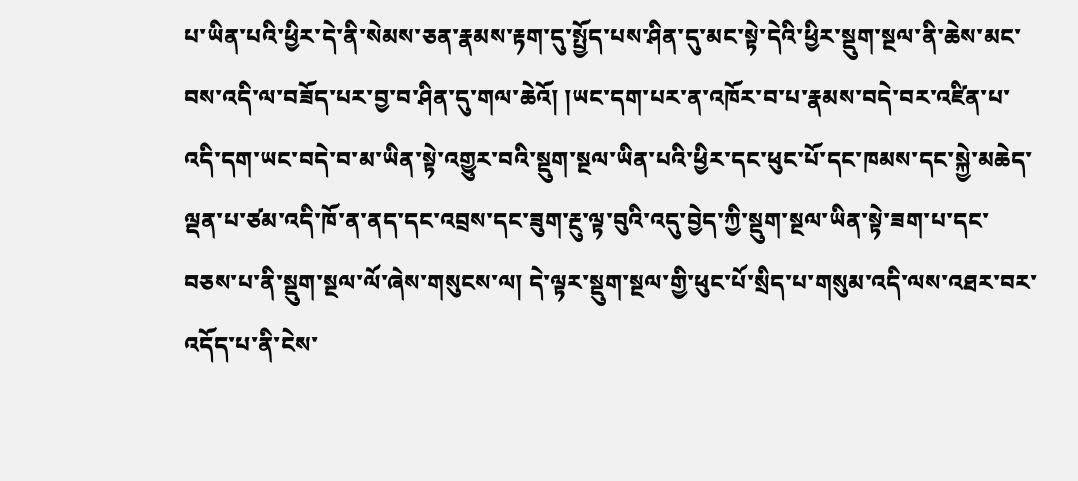པ་ཡིན་པའི་ཕྱིར་དེ་ནི་སེམས་ཅན་རྣམས་རྟག་དུ་སྤྱོད་པས་ཤིན་དུ་མང་སྟེ་དེའི་ཕྱིར་སྡུག་སྔལ་ནི་ཆེས་མང་བས་འདི་ལ་བཟོད་པར་བྱ་བ་ཤིན་དུ་གལ་ཆེའོ། །ཡང་དག་པར་ན་འཁོར་བ་པ་རྣམས་བདེ་བར་འཛིན་པ་འདི་དག་ཡང་བདེ་བ་མ་ཡིན་སྟེ་འགྱུར་བའི་སྡུག་སྔལ་ཡིན་པའི་ཕྱིར་དང་ཕུང་པོ་དང་ཁམས་དང་སྐྱེ་མཆེད་ལྡན་པ་ཙམ་འདི་ཁོ་ན་ནད་དང་འབྲས་དང་ཟུག་རྔུ་ལྟ་བུའི་འདུ་བྱེད་ཀྱི་སྡུག་སྔལ་ཡིན་སྟེ་ཟག་པ་དང་བཅས་པ་ནི་སྡུག་སྔལ་ལོ་ཞེས་གསུངས་ལ། དེ་ལྟར་སྡུག་སྔལ་གྱི་ཕུང་པོ་སྲིད་པ་གསུམ་འདི་ལས་འཐར་བར་འདོད་པ་ནི་ངེས་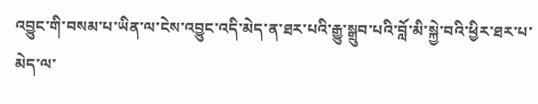འབྱུང་གི་བསམ་པ་ཡིན་ལ་ངེས་འབྱུང་འདི་མེད་ན་ཐར་པའི་རྒྱུ་སྒྲུབ་པའི་བློ་མི་སྐྱེ་བའི་ཕྱིར་ཐར་པ་མེད་ལ་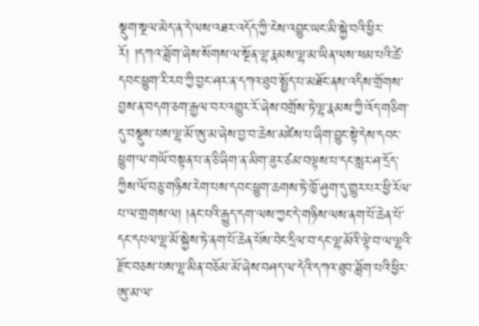སྡུག་སྔལ་མེད་ན་དེ་ལས་འཐར་འདོད་ཀྱི་ངེས་འབྱུང་ཡང་མི་སྐྱེ་བའི་ཕྱིར་རོ། །དཀའ་ཟློག་ཞེས་སོགས་ལ་སྔོན་ལྷ་རྣམས་ལྷ་མ་ཡིན་ལས་ཕམ་པའི་ཚེ་དབང་ཕྱུག་རི་རབ་ཀྱི་བྱང་ཤར་ན་དཀའ་ཐུབ་སྤྱོད་པ་མཐོང་ནས་འདིས་གྲོགས་བྱས་ན་བདག་ཅག་རྒྱལ་བར་འགྱུར་རོ་ཞེས་བགྲོས་ཏེ་ལྷ་རྣམས་ཀྱི་འོད་གཅིག་དུ་བསྡུས་པས་ལྷ་མོ་ཨུ་མ་ཞེས་བྱ་བ་ཆེས་མཛེས་པ་ཞིག་བྱུང་སྟེ་དེས་དབང་ཕྱུག་ལ་གཡོ་བསྟན་པ་ན་ཅི་ཞིག་ན་མིག་ཟུར་ཙམ་བལྟས་པ་དང་སླར་ཤ་དྲོད་ཀྱིས་ལོ་བཅུ་གཉིས་རེག་པས་དབང་ཕྱུག་ཆགས་ཏེ་ཁྱོ་ཤུག་དུ་གྱུར་པར་ཕྱི་རོལ་པ་ལ་གྲགས་ལ། །ནང་པའི་རྒྱུད་དག་ལས་ཀྱང་དེ་གཉིས་ལས་ནག་པོ་ཆེན་པོ་དང་དཔལ་ལྷ་མོ་སྐྱེས་ཏེ་ནག་པོ་ཆེན་པོས་བེང་དྲིལ་བ་དང་ལྷ་མོའི་ལྟེ་བ་ལ་ལྷའི་རྫོང་བཅས་པས་ལྷ་མིན་བཅོམ་མོ་ཞེས་བཤད་ལ་དེའི་དཀའ་ཐུབ་ཟློག་པའི་ཕྱིར་ཨུ་མ་ལ་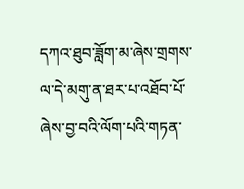དཀའ་ཐུབ་ཟློག་མ་ཞེས་གྲགས་ལ་དེ་མགུ་ན་ཐར་པ་འཐོབ་པོ་ཞེས་བྱ་བའི་ལོག་པའི་གཏན་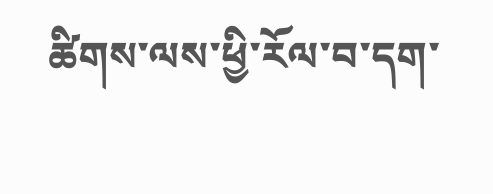ཚིགས་ལས་ཕྱི་རོལ་བ་དག་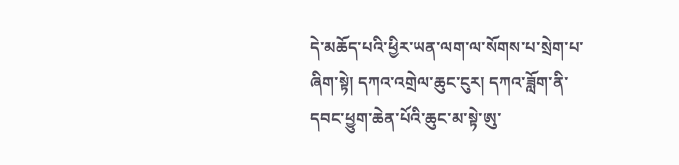དེ་མཆོད་པའི་ཕྱིར་ཡན་ལག་ལ་སོགས་པ་སྲེག་པ་ཞིག་སྟེ། དཀའ་འགྲེལ་ཆུང་ངུར། དཀའ་ཟློག་ནི་དབང་ཕྱུག་ཆེན་པོའི་ཆུང་མ་སྟེ་ཨུ་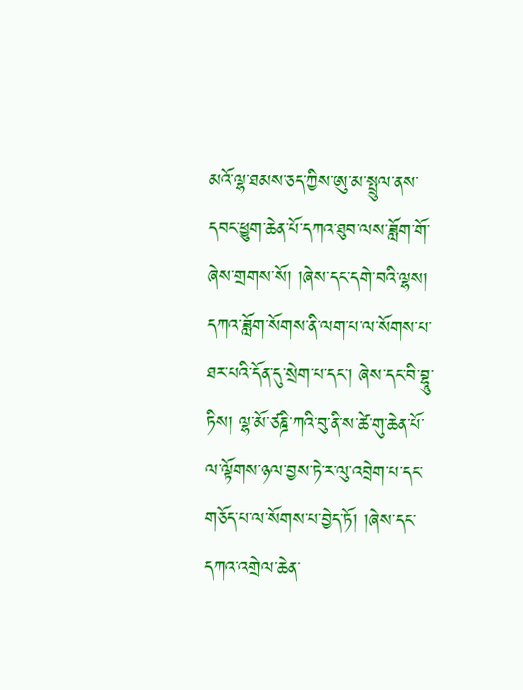མའོ་ལྷ་ཐམས་ཅད་ཀྱིས་ཨུ་མ་སྤྲུལ་ནས་དབང་ཕྱུག་ཆེན་པོ་དཀའ་ཐུབ་ལས་ཟློག་གོ་ཞེས་གྲགས་སོ། །ཞེས་དང་དགེ་བའི་ལྷས། དཀའ་ཟློག་སོགས་ནི་ལག་པ་ལ་སོགས་པ་ཐར་པའི་དོན་དུ་སྲེག་པ་དང་། ཞེས་དང་བི་བྷཱུ་ཏིས། ལྷ་མོ་ཙཎྜི་ཀའི་བུ་ནི་ས་ཚེ་གུ་ཆེན་པོ་ལ་ལྟོགས་ཉལ་བྱས་ཏེ་ར་ལུ་འབྲེག་པ་དང་གཅོད་པ་ལ་སོགས་པ་བྱེད་ཏོ། །ཞེས་དང་དཀའ་འགྲེལ་ཆེན་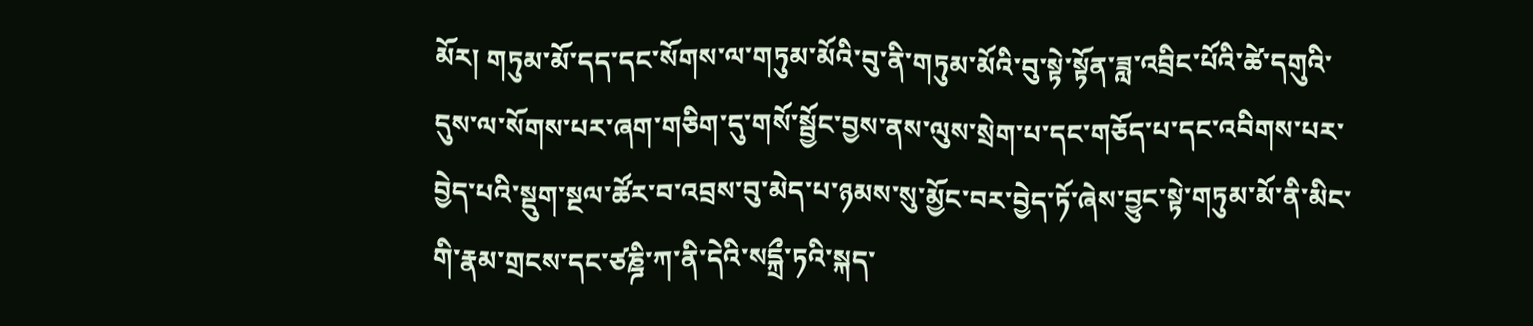མོར། གཏུམ་མོ་དད་དང་སོགས་ལ་གཏུམ་མོའི་བུ་ནི་གཏུམ་མོའི་བུ་སྟེ་སྟོན་ཟླ་འབྲིང་པོའི་ཚེ་དགུའི་དུས་ལ་སོགས་པར་ཞག་གཅིག་དུ་གསོ་སྦྱོང་བྱས་ནས་ལུས་སྲེག་པ་དང་གཅོད་པ་དང་འབིགས་པར་བྱེད་པའི་སྡུག་སྔལ་ཚོར་བ་འབྲས་བུ་མེད་པ་ཉམས་སུ་མྱོང་བར་བྱེད་ཏོ་ཞེས་བྱུང་སྟེ་གཏུམ་མོ་ནི་མིང་གི་རྣམ་གྲངས་དང་ཙཎྜི་ཀ་ནི་དེའི་སདྐྲྀ་ཏའི་སྐད་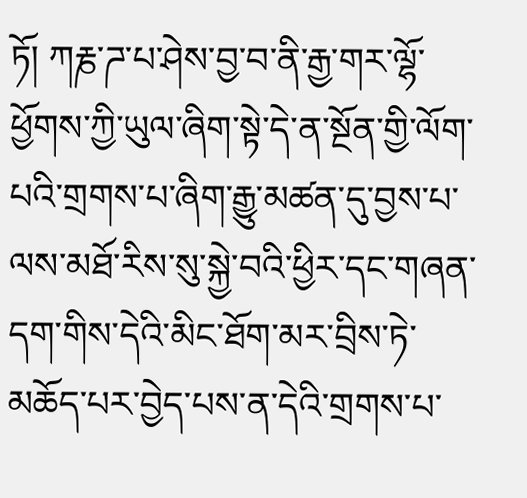ཏོ། ཀརྞ་ཌ་པ་ཤེས་བྱ་བ་ནི་རྒྱ་གར་ལྷོ་ཕྱོགས་ཀྱི་ཡུལ་ཞིག་སྟེ་དེ་ན་སྔོན་གྱི་ལོག་པའི་གྲགས་པ་ཞིག་རྒྱུ་མཚན་དུ་བྱས་པ་ལས་མཐོ་རིས་སུ་སྐྱེ་བའི་ཕྱིར་དང་གཞན་དག་གིས་དེའི་མིང་ཐོག་མར་བྲིས་ཏེ་མཆོད་པར་བྱེད་པས་ན་དེའི་གྲགས་པ་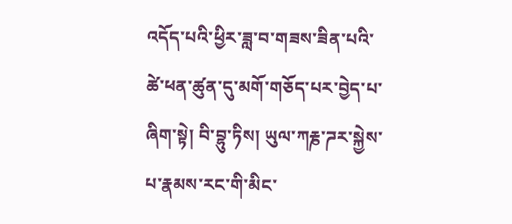འདོད་པའི་ཕྱིར་ཟླ་བ་གཟས་ཟིན་པའི་ཚེ་ཕན་ཚུན་དུ་མགོ་གཅོད་པར་བྱེད་པ་ཞིག་སྟེ། བི་བྷུ་ཏིས། ཡུལ་ཀརྞ་ཌར་སྐྱེས་པ་རྣམས་རང་གི་མིང་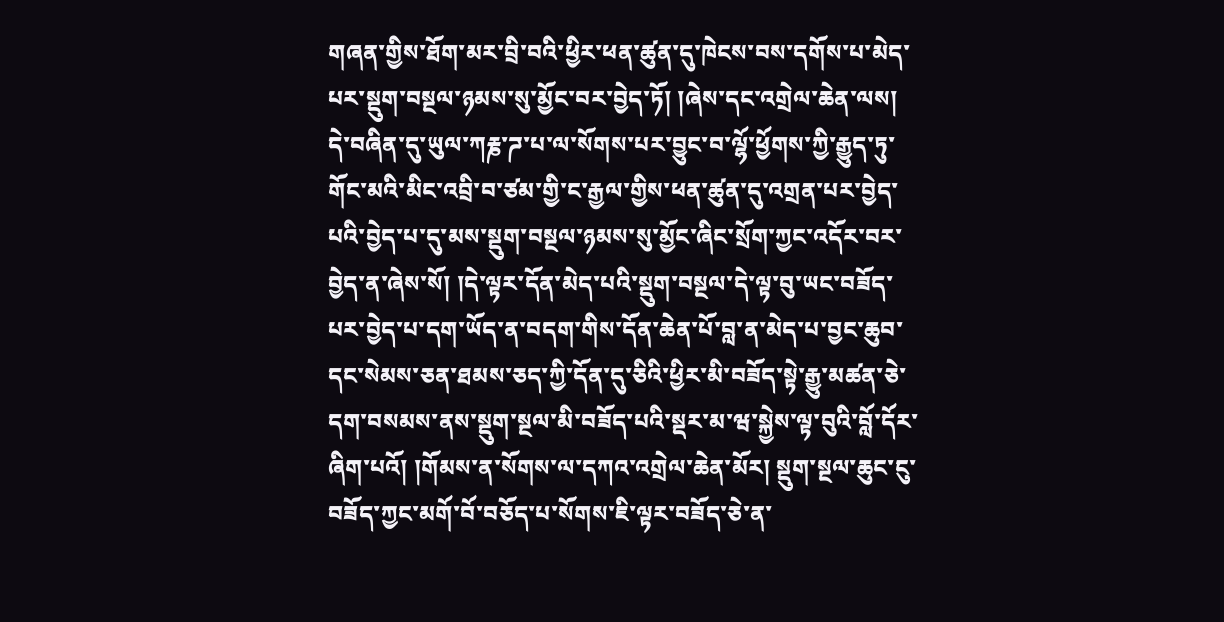གཞན་གྱིས་ཐོག་མར་བྲི་བའི་ཕྱིར་ཕན་ཚུན་དུ་ཁེངས་བས་དགོས་པ་མེད་པར་སྡུག་བསྔལ་ཉམས་སུ་མྱོང་བར་བྱེད་ཏོ། །ཞེས་དང་འགྲེལ་ཆེན་ལས། དེ་བཞིན་དུ་ཡུལ་ཀརྞ་ཌ་པ་ལ་སོགས་པར་བྱུང་བ་ལྷོ་ཕྱོགས་ཀྱི་རྒྱུད་ཏུ་གོང་མའི་མིང་འབྲི་བ་ཙམ་གྱི་ང་རྒྱལ་གྱིས་ཕན་ཚུན་དུ་འགྲན་པར་བྱེད་པའི་བྱེད་པ་དུ་མས་སྡུག་བསྔལ་ཉམས་སུ་མྱོང་ཞིང་སྲོག་ཀྱང་འདོར་བར་བྱེད་ན་ཞེས་སོ། །དེ་ལྟར་དོན་མེད་པའི་སྡུག་བསྔལ་དེ་ལྟ་བུ་ཡང་བཟོད་པར་བྱེད་པ་དག་ཡོད་ན་བདག་གིས་དོན་ཆེན་པོ་བླ་ན་མེད་པ་བྱང་ཆུབ་དང་སེམས་ཅན་ཐམས་ཅད་ཀྱི་དོན་དུ་ཅིའི་ཕྱིར་མི་བཟོད་སྟེ་རྒྱུ་མཚན་ཅེ་དག་བསམས་ནས་སྡུག་སྔལ་མི་བཟོད་པའི་སྡར་མ་ཝ་སྐྱེས་ལྟ་བུའི་བློ་དོར་ཞིག་པའོ། །གོམས་ན་སོགས་ལ་དཀའ་འགྲེལ་ཆེན་མོར། སྡུག་སྔལ་ཆུང་ངུ་བཟོད་ཀྱང་མགོ་བོ་བཅོད་པ་སོགས་ཇི་ལྟར་བཟོད་ཅེ་ན་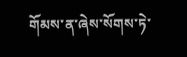གོམས་ན་ཞེས་སོགས་ཏེ་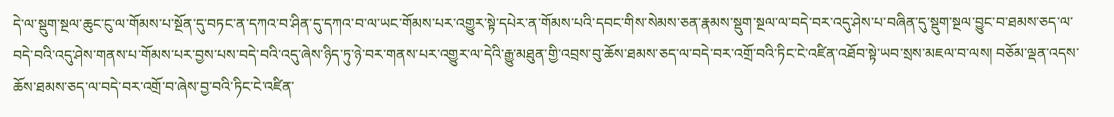དེ་ལ་སྡུག་སྔལ་ཆུང་ངུ་ལ་གོམས་པ་སྔོན་དུ་བཏང་ན་དཀའ་བ་ཤིན་དུ་དཀའ་བ་ལ་ཡང་གོམས་པར་འགྱུར་སྟེ་དཔེར་ན་གོམས་པའི་དབང་གིས་སེམས་ཅན་རྣམས་སྡུག་སྔལ་ལ་བདེ་བར་འདུ་ཤེས་པ་བཞིན་དུ་སྡུག་སྔལ་བྱུང་བ་ཐམས་ཅད་ལ་བདེ་བའི་འདུ་ཤེས་གནས་པ་གོམས་པར་བྱས་པས་བདེ་བའི་འདུ་ཞེས་ཉིད་ཏུ་ཉེ་བར་གནས་པར་འགྱུར་ལ་དེའི་རྒྱུ་མཐུན་གྱི་འབྲས་བུ་ཆོས་ཐམས་ཅད་ལ་བདེ་བར་འགྲོ་བའི་ཏིང་ངེ་འཛིན་འཐོབ་སྟེ་ཡབ་སྲས་མཇལ་བ་ལས། བཅོམ་ལྡན་འདས་ཆོས་ཐམས་ཅད་ལ་བདེ་བར་འགྲོ་བ་ཞེས་བྱ་བའི་ཏིང་ངེ་འཛིན་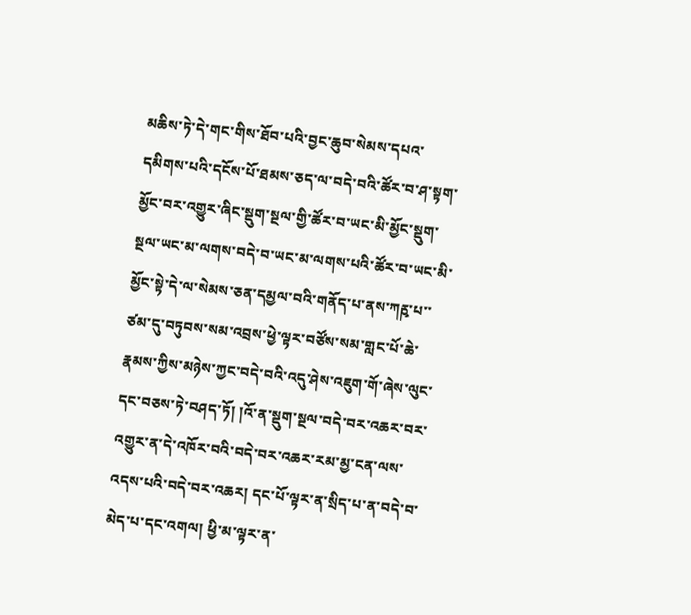མཆིས་ཏེ་དེ་གང་གིས་ཐོབ་པའི་བྱང་ཆུབ་སེམས་དཔའ་དམིགས་པའི་དངོས་པོ་ཐམས་ཅད་ལ་བདེ་བའི་ཚོར་བ་ཤ་སྟག་མྱོང་བར་འགྱུར་ཞིང་སྡུག་སྔལ་གྱི་ཚོར་བ་ཡང་མི་མྱོང་སྡུག་སྔལ་ཡང་མ་ལགས་བདེ་བ་ཡང་མ་ལགས་པའི་ཚོར་བ་ཡང་མི་མྱོང་སྟེ་དེ་ལ་སེམས་ཅན་དམྱལ་བའི་གནོད་པ་ནས་ཀརྵ་པ་་ཙམ་དུ་བཏུབས་སམ་འབྲས་ཕྱེ་ལྟར་བཙོས་སམ་གླང་པོ་ཆེ་རྣམས་ཀྱིས་མཉེས་ཀྱང་བདེ་བའི་འདུ་ཤེས་འཇུག་གོ་ཞེས་ལུང་དང་བཅས་ཏེ་བཤད་ཏོ། །འོ་ན་སྡུག་སྔལ་བདེ་བར་འཆར་བར་འགྱུར་ན་དེ་འཁོར་བའི་བདེ་བར་འཆར་རམ་མྱ་ངན་ལས་འདས་པའི་བདེ་བར་འཆར། དང་པོ་ལྟར་ན་སྲིད་པ་ན་བདེ་བ་མེད་པ་དང་འགལ། ཕྱི་མ་ལྟར་ན་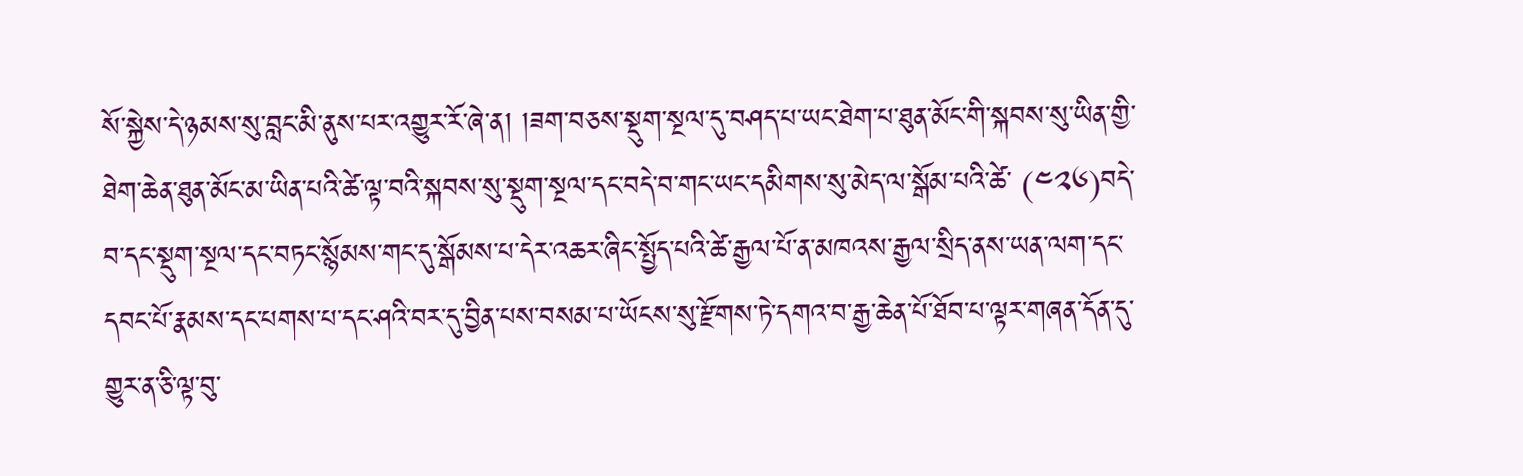སོ་སྐྱེས་དེ་ཉམས་སུ་བླང་མི་ནུས་པར་འགྱུར་རོ་ཞེ་ན། །ཟག་བཅས་སྡུག་སྔལ་དུ་བཤད་པ་ཡང་ཐེག་པ་ཐུན་མོང་གི་སྐབས་སུ་ཡིན་གྱི་ཐེག་ཆེན་ཐུན་མོང་མ་ཡིན་པའི་ཚེ་ལྟ་བའི་སྐབས་སུ་སྡུག་སྔལ་དང་བདེ་བ་གང་ཡང་དམིགས་སུ་མེད་ལ་སྒོམ་པའི་ཚེ་ (༤༢༦)བདེ་བ་དང་སྡུག་སྔལ་དང་བཏང་སྙོམས་གང་དུ་སྒོམས་པ་དེར་འཆར་ཞིང་སྤྱོད་པའི་ཚེ་རྒྱལ་པོ་ན་མཁའས་རྒྱལ་སྲིད་ནས་ཡན་ལག་དང་དབང་པོ་རྣམས་དང་པགས་པ་དང་ཤའི་བར་དུ་བྱིན་པས་བསམ་པ་ཡོངས་སུ་རྫོགས་ཏེ་དགའ་བ་རྒྱ་ཆེན་པོ་ཐོབ་པ་ལྟར་གཞན་དོན་དུ་གྱུར་ན་ཅི་ལྟ་བུ་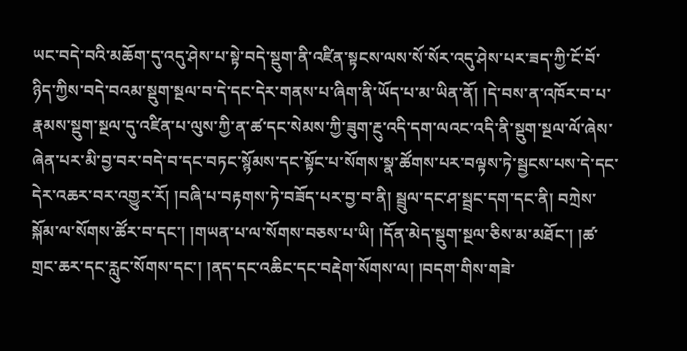ཡང་བདེ་བའི་མཆོག་དུ་འདུ་ཤེས་པ་སྟེ་བདེ་སྡུག་ནི་འཛིན་སྟངས་ལས་སོ་སོར་འདུ་ཤེས་པར་ཟད་ཀྱི་ངོ་བོ་ཉིད་ཀྱིས་བདེ་བའམ་སྡུག་སྔལ་བ་དེ་དང་དེར་གནས་པ་ཞིག་ནི་ཡོད་པ་མ་ཡིན་ནོ། །དེ་བས་ན་འཁོར་བ་པ་རྣམས་སྡུག་སྔལ་དུ་འཛིན་པ་ལུས་ཀྱི་ན་ཚ་དང་སེམས་ཀྱི་ཟུག་རྔུ་འདི་དག་ལའང་འདི་ནི་སྡུག་སྔལ་ལོ་ཞེས་ཞེན་པར་མི་བྱ་བར་བདེ་བ་དང་བཏང་སྙོམས་དང་སྟོང་པ་སོགས་སྣ་ཚོགས་པར་བལྟས་ཏེ་སྦྱངས་པས་དེ་དང་དེར་འཆར་བར་འགྱུར་རོ། །བཞི་པ་བརྟགས་ཏེ་བཟོད་པར་བྱ་བ་ནི། སྦྲུལ་དང་ཤ་སྦྲང་དག་དང་ནི། བཀྲེས་སྐོམ་ལ་སོགས་ཚོར་བ་དང་། །གཡན་པ་ལ་སོགས་བཅས་པ་ཡི། །དོན་མེད་སྡུག་སྔལ་ཅིས་མ་མཐོང་། །ཚ་གྲང་ཆར་དང་རླུང་སོགས་དང་། །ནད་དང་འཆིང་དང་བརྡེག་སོགས་ལ། །བདག་གིས་གཟེ་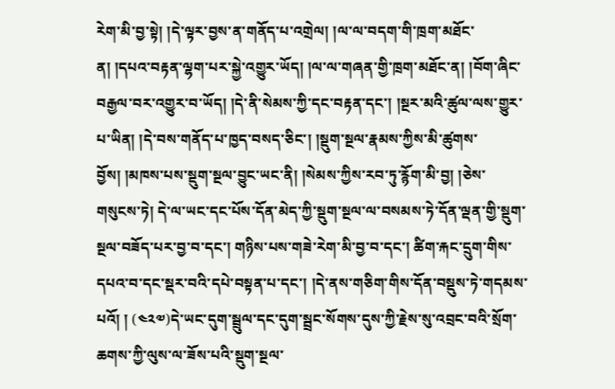རེག་མི་བྱ་སྟེ། །དེ་ལྟར་བྱས་ན་གནོད་པ་འགྲེལ། །ལ་ལ་བདག་གི་ཁྲག་མཐོང་ན། །དཔའ་བརྟན་ལྷག་པར་སྐྱེ་འགྱུར་ཡོད། །ལ་ལ་གཞན་གྱི་ཁྲག་མཐོང་ན། །བོག་ཞིང་བརྒྱལ་བར་འགྱུར་བ་ཡོད། །དེ་ནི་སེམས་ཀྱི་དང་བརྟན་དང་། །སྔར་མའི་ཚུལ་ལས་གྱུར་པ་ཡིན། །དེ་བས་གནོད་པ་ཁྱད་བསད་ཅིང་། །སྡུག་སྔལ་རྣམས་ཀྱིས་མི་ཚུགས་བྱོས། །མཁས་པས་སྡུག་སྔལ་བྱུང་ཡང་ནི། །སེམས་ཀྱིས་རབ་ཏུ་རྙོག་མི་བྱ། །ཅེས་གསུངས་ཏེ། དེ་ལ་ཡང་དང་པོས་དོན་མེད་ཀྱི་སྡུག་སྔལ་ལ་བསམས་ཏེ་དོན་ལྡན་གྱི་སྡུག་སྔལ་བཟོད་པར་བྱ་བ་དང་། གཉིས་པས་གཟེ་རེག་མི་བྱ་བ་དང་། ཚིག་རྐང་དྲུག་གིས་དཔའ་བ་དང་སྡར་བའི་དཔེ་བསྟན་པ་དང་། །དེ་ནས་གཅིག་གིས་དོན་བསྡུས་ཏེ་གདམས་པའོ། ། (༤༢༧)དེ་ཡང་དུག་སྦྲུལ་དང་དུག་སྦྲང་སོགས་དུས་ཀྱི་རྗེས་སུ་འབྲང་བའི་སྲོག་ཆགས་ཀྱི་ལུས་ལ་ཟོས་པའི་སྡུག་སྔལ་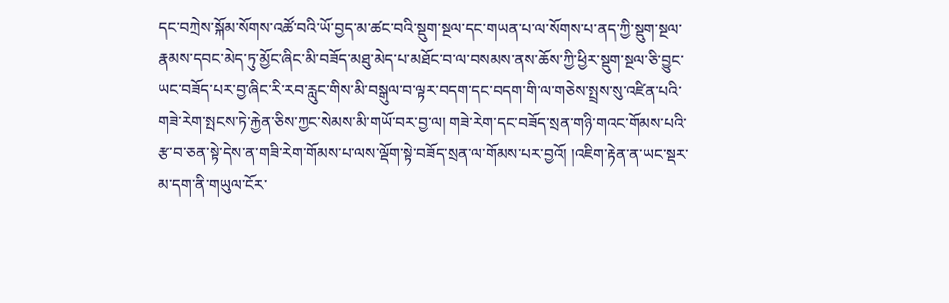དང་བཀྲེས་སྐོམ་སོགས་འཚོ་བའི་ཡོ་བྱད་མ་ཚང་བའི་སྡུག་སྔལ་དང་གཡན་པ་ལ་སོགས་པ་ནད་ཀྱི་སྡུག་སྔལ་རྣམས་དབང་མེད་ཏུ་མྱོང་ཞིང་མི་བཟོད་མཐུ་མེད་པ་མཐོང་བ་ལ་བསམས་ནས་ཆོས་ཀྱི་ཕྱིར་སྡུག་སྔལ་ཅི་བྱུང་ཡང་བཟོད་པར་བྱ་ཞིང་རི་རབ་རླུང་གིས་མི་བསྒུལ་བ་ལྟར་བདག་དང་བདག་གི་ལ་གཅེས་སྤྲས་སུ་འཛིན་པའི་གཟེ་རེག་སྤངས་ཏེ་རྐྱེན་ཅིས་ཀྱང་སེམས་མི་གཡོ་བར་བྱ་ལ། གཟེ་རེག་དང་བཟོད་སྲན་གཉི་གའང་གོམས་པའི་རྩ་བ་ཅན་སྟེ་དེས་ན་གཟི་རེག་གོམས་པ་ལས་ལྡོག་སྟེ་བཟོད་སྲན་ལ་གོམས་པར་བྱའོ། །འཇིག་རྟེན་ན་ཡང་སྡར་མ་དག་ནི་གཡུལ་ངོར་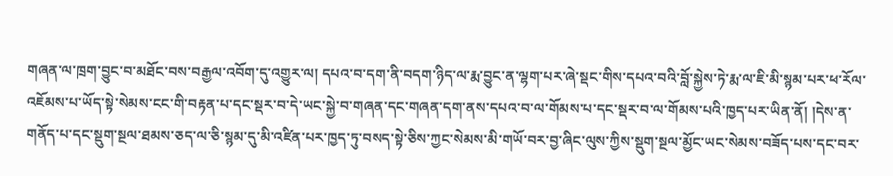གཞན་ལ་ཁྲག་བྱུང་བ་མཐོང་བས་བརྒྱལ་འབོག་དུ་འགྱུར་ལ། དཔའ་བ་དག་ནི་བདག་ཉིད་ལ་རྨ་བྱུང་ན་ལྷག་པར་ཞེ་སྡང་གིས་དཔའ་བའི་བློ་སྐྱེས་ཏེ་རྨ་ལ་ཇི་མི་སྙམ་པར་ཕ་རོལ་འཇོམས་པ་ཡོད་སྟེ་སེམས་ངང་གི་བརྟན་པ་དང་སྡར་བ་དེ་ཡང་སྐྱེ་བ་གཞན་དང་གཞན་དག་ནས་དཔའ་བ་ལ་གོམས་པ་དང་སྡར་བ་ལ་གོམས་པའི་ཁྱད་པར་ཡིན་ནོ། །དེས་ན་གནོད་པ་དང་སྡུག་སྔལ་ཐམས་ཅད་ལ་ཅི་སྙམ་དུ་མི་འཛིན་པར་ཁྱད་ཏུ་བསད་སྟེ་ཅིས་ཀྱང་སེམས་མི་གཡོ་བར་བྱ་ཞིང་ལུས་ཀྱིས་སྡུག་སྔལ་མྱོང་ཡང་སེམས་བཟོད་པས་དང་བར་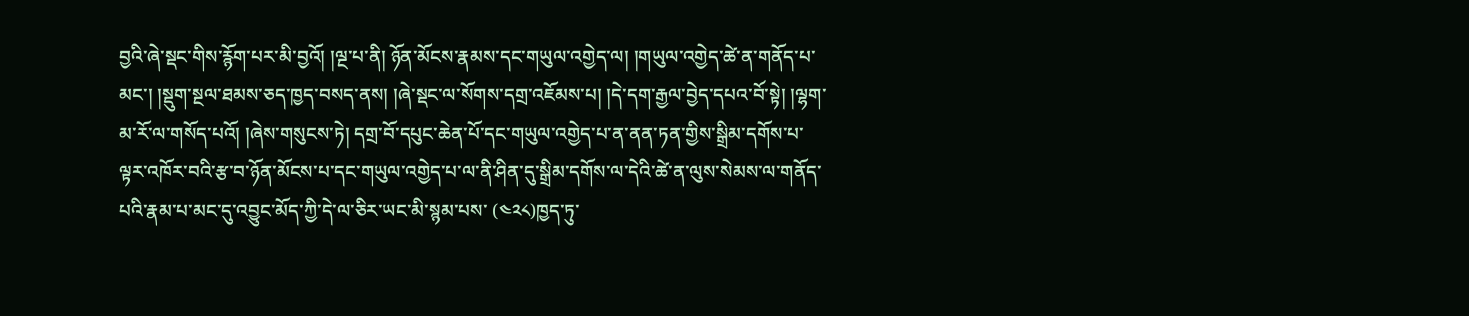བྱའི་ཞེ་སྡང་གིས་རྙོག་པར་མི་བྱའོ། །ལྔ་པ་ནི། ཉོན་མོངས་རྣམས་དང་གཡུལ་འགྱེད་ལ། །གཡུལ་འགྱེད་ཚེ་ན་གནོད་པ་མང་། །སྡུག་སྔལ་ཐམས་ཅད་ཁྱད་བསད་ནས། །ཞེ་སྡང་ལ་སོགས་དགྲ་འཇོམས་པ། །དེ་དག་རྒྱལ་བྱེད་དཔའ་བོ་སྟེ། །ལྷག་མ་རོ་ལ་གསོད་པའོ། །ཞེས་གསུངས་ཏེ། དགྲ་བོ་དཔུང་ཆེན་པོ་དང་གཡུལ་འགྱེད་པ་ན་ནན་ཏན་གྱིས་སྒྲིམ་དགོས་པ་ལྟར་འཁོར་བའི་རྩ་བ་ཉོན་མོངས་པ་དང་གཡུལ་འགྱེད་པ་ལ་ནི་ཤིན་དུ་སྒྲིམ་དགོས་ལ་དེའི་ཚེ་ན་ལུས་སེམས་ལ་གནོད་པའི་རྣམ་པ་མང་དུ་འབྱུང་མོད་ཀྱི་དེ་ལ་ཅིར་ཡང་མི་སྙམ་པས་ (༤༢༨)ཁྱད་ཏུ་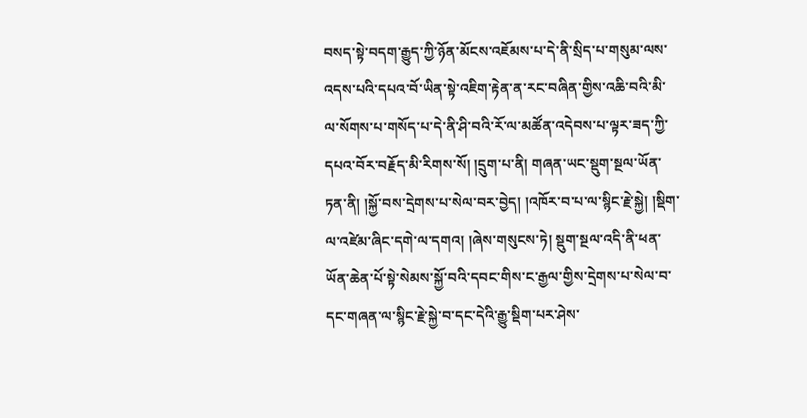བསད་སྟེ་བདག་རྒྱུད་ཀྱི་ཉོན་མོངས་འཇོམས་པ་དེ་ནི་སྲིད་པ་གསུམ་ལས་འདས་པའི་དཔའ་བོ་ཡིན་སྟེ་འཇིག་རྟེན་ན་རང་བཞིན་གྱིས་འཆི་བའི་མི་ལ་སོགས་པ་གསོད་པ་དེ་ནི་ཤི་བའི་རོ་ལ་མཚོན་འདེབས་པ་ལྟར་ཟད་ཀྱི་དཔའ་བོར་བརྗོད་མི་རིགས་སོ། །དྲུག་པ་ནི། གཞན་ཡང་སྡུག་སྔལ་ཡོན་ཏན་ནི། །སྐྱོ་བས་དྲེགས་པ་སེལ་བར་བྱེད། །འཁོར་བ་པ་ལ་སྙིང་རྗེ་སྐྱེ། །སྡིག་ལ་འཛེམ་ཞིང་དགེ་ལ་དགའ། །ཞེས་གསུངས་ཏེ། སྡུག་སྔལ་འདི་ནི་ཕན་ཡོན་ཆེན་པོ་སྟེ་སེམས་སྐྱོ་བའི་དབང་གིས་ང་རྒྱལ་གྱིས་དྲེགས་པ་སེལ་བ་དང་གཞན་ལ་སྙིང་རྗེ་སྐྱེ་བ་དང་དེའི་རྒྱུ་སྡིག་པར་ཤེས་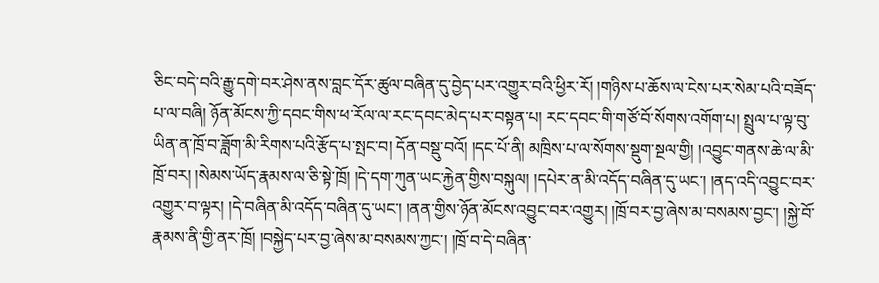ཅིང་བདེ་བའི་རྒྱུ་དགེ་བར་ཤེས་ནས་བླང་དོར་ཚུལ་བཞིན་དུ་བྱེད་པར་འགྱུར་བའི་ཕྱིར་རོ། །གཉིས་པ་ཆོས་ལ་ངེས་པར་སེམ་པའི་བཟོད་པ་ལ་བཞི། ཉོན་མོངས་ཀྱི་དབང་གིས་ཕ་རོལ་ལ་རང་དབང་མེད་པར་བསྟན་པ། རང་དབང་གི་གཙོ་བོ་སོགས་འགོག་པ། སྤྲུལ་པ་ལྟ་བུ་ཡིན་ན་ཁྲོ་བ་ཟློག་མི་རིགས་པའི་རྩོད་པ་སྤང་བ། དོན་བསྡུ་བའོ། །དང་པོ་ནི། མཁྲིས་པ་ལ་སོགས་སྡུག་སྔལ་གྱི། །འབྱུང་གནས་ཆེ་ལ་མི་ཁྲོ་བར། །སེམས་ཡོད་རྣམས་ལ་ཅི་སྟེ་ཁྲོ། །དེ་དག་ཀུན་ཡང་རྐྱེན་གྱིས་བསྐུལ། །དཔེར་ན་མི་འདོད་བཞིན་དུ་ཡང་། །ནད་འདི་འབྱུང་བར་འགྱུར་བ་ལྟར། །དེ་བཞིན་མི་འདོད་བཞིན་དུ་ཡང་། །ནན་གྱིས་ཉོན་མོངས་འབྱུང་བར་འགྱུར། །ཁྲོ་བར་བྱ་ཞེས་མ་བསམས་བྱང་། །སྐྱེ་བོ་རྣམས་ནི་གྱི་ནར་ཁྲོ། །བསྐྱེད་པར་བྱ་ཞེས་མ་བསམས་ཀྱང་། །ཁྲོ་བ་དེ་བཞིན་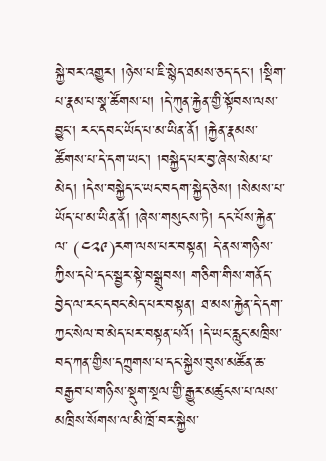སྐྱེ་བར་འགྱུར། །ཉེས་པ་ཇི་སྙེད་ཐམས་ཅད་དང་། །སྡིག་པ་རྣམ་པ་སྣ་ཚོགས་པ། །དེ་ཀུན་རྐྱེན་གྱི་སྟོབས་ལས་བྱུང་། རང་དབང་ཡོད་པ་མ་ཡིན་ནོ། །རྐྱེན་རྣམས་ཚོགས་པ་དེ་དག་ཡང་། །བསྐྱེད་པར་བྱ་ཞེས་སེམ་པ་མེད། །དེས་བསྐྱེད་ང་ཡང་བདག་སྐྱེད་ཅེས། །སེམས་པ་ཡོད་པ་མ་ཡིན་ནོ། །ཞེས་གསུངས་ཏེ། དང་པོས་རྐྱེན་ལ་ (༤༢༩)རག་ལས་པར་བསྟན། དེ་ནས་གཉིས་ཀྱིས་དཔེ་དང་སྦྱར་སྟེ་བསྒྲུབས། གཅིག་གིས་གནོད་བྱེད་ལ་རང་དབང་མེད་པར་བསྟན། ཐ་མས་རྐྱེན་དེ་དག་ཀྱང་སེལ་བ་མེད་པར་བསྟན་པའོ། །དེ་ཡང་རླུང་མཁྲིས་བད་ཀན་གྱིས་དཀྲུགས་པ་དང་སྐྱེས་བུས་མཚོན་ཆ་བརྒྱབ་པ་གཉིས་སྡུག་སྔལ་གྱི་རྒྱུར་མཚུངས་པ་ལས་མཁྲིས་སོགས་ལ་མི་ཁྲོ་བར་སྐྱེས་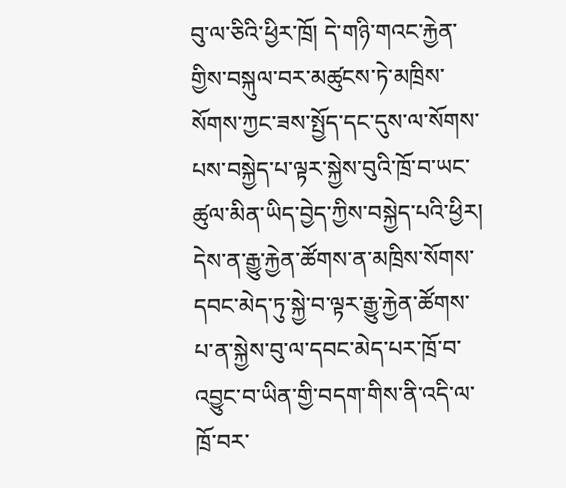བུ་ལ་ཅིའི་ཕྱིར་ཁྲོ། དེ་གཉི་གའང་རྐྱེན་གྱིས་བསྐུལ་བར་མཚུངས་ཏེ་མཁྲིས་སོགས་ཀྱང་ཟས་སྤྱོད་དང་དུས་ལ་སོགས་པས་བསྐྱེད་པ་ལྟར་སྐྱེས་བུའི་ཁྲོ་བ་ཡང་ཚུལ་མིན་ཡིད་བྱེད་ཀྱིས་བསྐྱེད་པའི་ཕྱིར། དེས་ན་རྒྱུ་རྐྱེན་ཚོགས་ན་མཁྲིས་སོགས་དབང་མེད་ཏུ་སྐྱེ་བ་ལྟར་རྒྱུ་རྐྱེན་ཚོགས་པ་ན་སྐྱེས་བུ་ལ་དབང་མེད་པར་ཁྲོ་བ་འབྱུང་བ་ཡིན་གྱི་བདག་གིས་ནི་འདི་ལ་ཁྲོ་བར་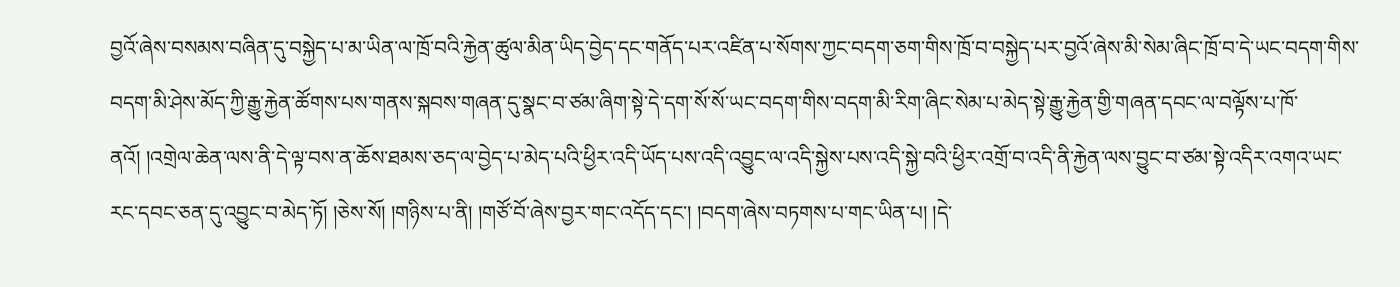བྱའོ་ཞེས་བསམས་བཞིན་དུ་བསྐྱེད་པ་མ་ཡིན་ལ་ཁྲོ་བའི་རྐྱེན་ཚུལ་མིན་ཡིད་བྱེད་དང་གནོད་པར་འཛིན་པ་སོགས་ཀྱང་བདག་ཅག་གིས་ཁྲོ་བ་བསྐྱེད་པར་བྱའོ་ཞེས་མི་སེམ་ཞིང་ཁྲོ་བ་དེ་ཡང་བདག་གིས་བདག་མི་ཤེས་མོད་ཀྱི་རྒྱུ་རྐྱེན་ཚོགས་པས་གནས་སྐབས་གཞན་དུ་སྣང་བ་ཙམ་ཞིག་སྟེ་དེ་དག་སོ་སོ་ཡང་བདག་གིས་བདག་མི་རིག་ཞིང་སེམ་པ་མེད་སྟེ་རྒྱུ་རྐྱེན་གྱི་གཞན་དབང་ལ་བལྟོས་པ་ཁོ་ནའོ། །འགྲེལ་ཆེན་ལས་ནི་དེ་ལྟ་བས་ན་ཆོས་ཐམས་ཅད་ལ་བྱེད་པ་མེད་པའི་ཕྱིར་འདི་ཡོད་པས་འདི་འབྱུང་ལ་འདི་སྐྱེས་པས་འདི་སྐྱེ་བའི་ཕྱིར་འགྲོ་བ་འདི་ནི་རྐྱེན་ལས་བྱུང་བ་ཙམ་སྟེ་འདིར་འགའ་ཡང་རང་དབང་ཅན་དུ་འབྱུང་བ་མེད་ཏོ། །ཅེས་སོ། །གཉིས་པ་ནི། །གཙོ་བོ་ཞེས་བྱར་གང་འདོད་དང་། །བདག་ཞེས་བཏགས་པ་གང་ཡིན་པ། །དེ་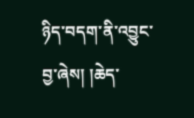ཉིད་བདག་ནི་འབྱུང་བྱ་ཞེས། །ཆེད་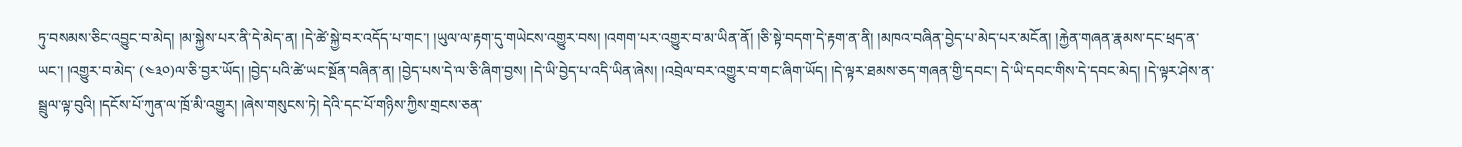ཏུ་བསམས་ཅིང་འབྱུང་བ་མེད། །མ་སྐྱེས་པར་ནི་དེ་མེད་ན། །དེ་ཚེ་སྐྱེ་བར་འདོད་པ་གང་། །ཡུལ་ལ་རྟག་དུ་གཡེངས་འགྱུར་བས། །འགག་པར་འགྱུར་བ་མ་ཡིན་ནོ། །ཅི་སྟེ་བདག་དེ་རྟག་ན་ནི། །མཁའ་བཞིན་བྱེད་པ་མེད་པར་མངོན། །རྐྱེན་གཞན་རྣམས་དང་ཕྲད་ན་ཡང་། །འགྱུར་བ་མེད་ (༤༣༠)ལ་ཅི་བྱར་ཡོད། །བྱེད་པའི་ཚེ་ཡང་སྔོན་བཞིན་ན། །བྱེད་པས་དེ་ལ་ཅི་ཞིག་བྱས། །དེ་ཡི་བྱེད་པ་འདི་ཡིན་ཞེས། །འབྲེལ་བར་འགྱུར་བ་གང་ཞིག་ཡོད། །དེ་ལྟར་ཐམས་ཅད་གཞན་གྱི་དབང་། དེ་ཡི་དབང་གིས་དེ་དབང་མེད། །དེ་ལྟར་ཤེས་ན་སྦྲུལ་ལྟ་བུའི། །དངོས་པོ་ཀུན་ལ་ཁྲོ་མི་འགྱུར། །ཞེས་གསུངས་ཏེ། དེའི་དང་པོ་གཉིས་ཀྱིས་གྲངས་ཅན་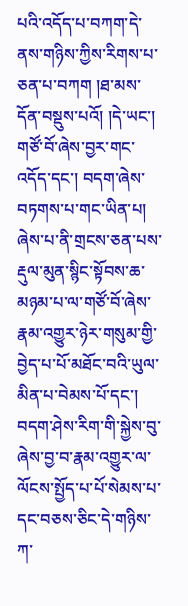པའི་འདོད་པ་བཀག་དེ་ནས་གཉིས་ཀྱིས་རིགས་པ་ཅན་པ་བཀག །ཐ་མས་དོན་བསྡུས་པའོ། །དེ་ཡང་། གཙོ་བོ་ཞེས་བྱར་གང་འདོད་དང་། བདག་ཞེས་བཏགས་པ་གང་ཡིན་པ། ཞེས་པ་ནི་གྲངས་ཅན་པས་རྡུལ་མུན་སྙིང་སྟོབས་ཆ་མཉམ་པ་ལ་གཙོ་བོ་ཞེས་རྣམ་འགྱུར་ཉེར་གསུམ་གྱི་བྱེད་པ་པོ་མཐོང་བའི་ཡུལ་མིན་པ་བེམས་པོ་དང་། བདག་ཤེས་རིག་གི་སྐྱེས་བུ་ཞེས་བྱ་བ་རྣམ་འགྱུར་ལ་ལོངས་སྤྱོད་པ་པོ་སེམས་པ་དང་བཅས་ཅིང་དེ་གཉིས་ཀ་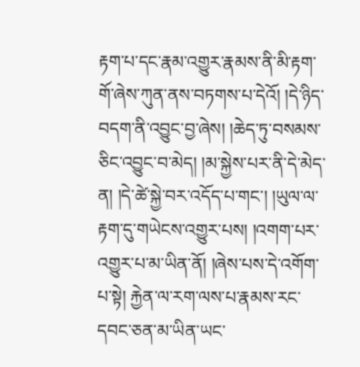རྟག་པ་དང་རྣམ་འགྱུར་རྣམས་ནི་མི་རྟག་གོ་ཞེས་ཀུན་ནས་བཏགས་པ་དེའོ། །དེ་ཉིད་བདག་ནི་འབྱུང་བྱ་ཞེས། །ཆེད་ཏུ་བསམས་ཅིང་འབྱུང་བ་མེད། །མ་སྐྱེས་པར་ནི་དེ་མེད་ན། །དེ་ཚེ་སྐྱེ་བར་འདོད་པ་གང་། །ཡུལ་ལ་རྟག་དུ་གཡེངས་འགྱུར་པས། །འགག་པར་འགྱུར་པ་མ་ཡིན་ནོ། །ཞེས་པས་དེ་འགོག་པ་སྟེ། རྐྱེན་ལ་རག་ལས་པ་རྣམས་རང་དབང་ཅན་མ་ཡིན་ཡང་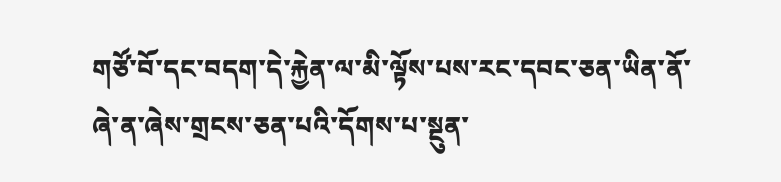གཙོ་བོ་དང་བདག་དེ་རྐྱེན་ལ་མི་ལྟོས་པས་རང་དབང་ཅན་ཡིན་ནོ་ཞེ་ན་ཞེས་གྲངས་ཅན་པའི་དོགས་པ་སྔུན་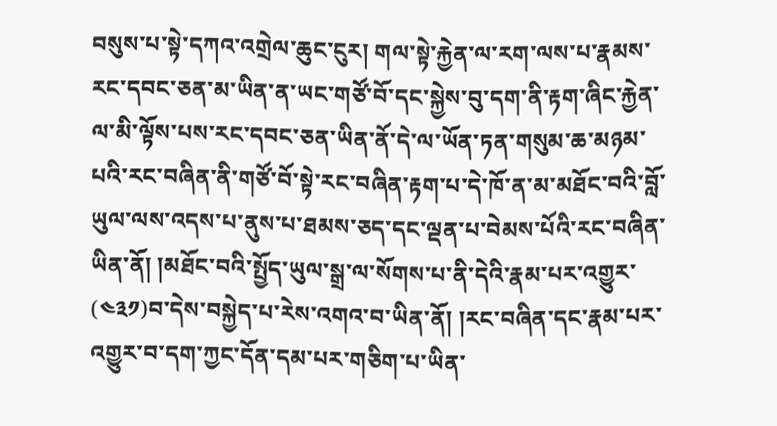བསུས་པ་སྟེ་དཀའ་འགྲེལ་ཆུང་ངུར། གལ་སྟེ་རྐྱེན་ལ་རག་ལས་པ་རྣམས་རང་དབང་ཅན་མ་ཡིན་ན་ཡང་གཙོ་བོ་དང་སྐྱེས་བུ་དག་ནི་རྟག་ཞིང་རྐྱེན་ལ་མི་ལྟོས་པས་རང་དབང་ཅན་ཡིན་ནོ་དེ་ལ་ཡོན་ཏན་གསུམ་ཆ་མཉམ་པའི་རང་བཞིན་ནི་གཙོ་བོ་སྟེ་རང་བཞིན་རྟག་པ་དེ་ཁོ་ན་མ་མཐོང་བའི་བློ་ཡུལ་ལས་འདས་པ་ནུས་པ་ཐམས་ཅད་དང་ལྡན་པ་བེམས་པོའི་རང་བཞིན་ཡིན་ནོ། །མཐོང་བའི་སྤྱོད་ཡུལ་སྒྲ་ལ་སོགས་པ་ནི་དེའི་རྣམ་པར་འགྱུར་ (༤༣༡)བ་དེས་བསྐྱེད་པ་རེས་འགའ་བ་ཡིན་ནོ། །རང་བཞིན་དང་རྣམ་པར་འགྱུར་བ་དག་ཀྱང་དོན་དམ་པར་གཅིག་པ་ཡིན་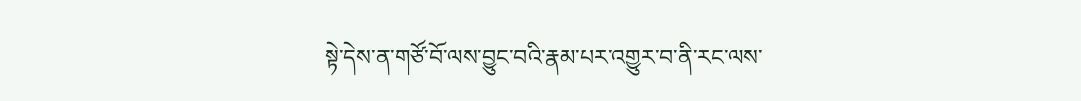སྟེ་དེས་ན་གཙོ་བོ་ལས་བྱུང་བའི་རྣམ་པར་འགྱུར་བ་ནི་རང་ལས་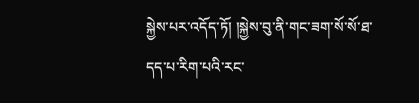སྐྱེས་པར་འདོད་ཏོ། །སྐྱེས་བུ་ནི་གང་ཟག་སོ་སོ་ཐ་དད་པ་རིག་པའི་རང་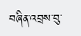བཞིན་འབྲས་བུ་